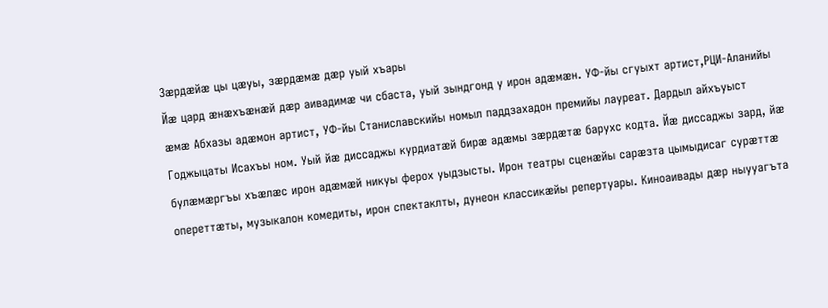Зæрдæйæ цы цæуы, зæрдæмæ дæр уый хъары
Йæ цард æнæхъæнæй дæр аивадимæ чи сбаста, уый зындгонд у ирон адæмæн. УФ-йы сгуыхт артист,РЦИ-Аланийы æмæ Абхазы адæмон артист, УФ-йы Станиславскийы номыл паддзахадон премийы лауреат. Дардыл айхъуыст Годжыцаты Исахъы ном. Уый йæ диссаджы курдиатæй бирæ адæмы зæрдæтæ барухс кодта. Йæ диссаджы зард, йæ булæмæргъы хъæлæс ирон адæмæй никуы ферох уыдзысты. Ирон театры сценæйы сарæзта цымыдисаг сурæттæ опереттæты, музыкалон комедиты, ирон спектаклты, дунеон классикæйы репертуары. Киноаивады дæр ныууагъта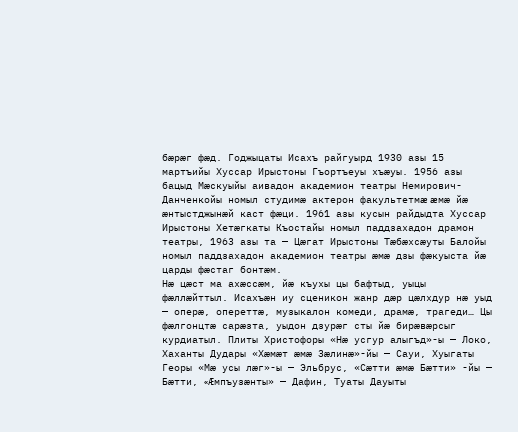бæрæг фæд. Годжыцаты Исахъ райгуырд 1930 азы 15 мартъийы Хуссар Ирыстоны Гъортъеуы хъæуы. 1956 азы бацыд Мæскуыйы аивадон академион театры Немирович-Данченкойы номыл студимæ актерон факультетмæ æмæ йæ æнтыстджынæй каст фæци. 1961 азы кусын райдыдта Хуссар Ирыстоны Хетæгкаты Къостайы номыл паддзахадон драмон театры, 1963 азы та — Цæгат Ирыстоны Тæбæхсæуты Балойы номыл паддзахадон академион театры æмæ дзы фæкуыста йæ царды фæстаг бонтæм.
Нæ цæст ма ахæссæм, йæ къухы цы бафтыд, уыцы фæллæйттыл. Исахъæн иу сценикон жанр дæр цæлхдур нæ уыд — оперæ, опереттæ, музыкалон комеди, драмæ, трагеди… Цы фæлгонцтæ сарæзта, уыдон дзурæг сты йæ бирæвæрсыг курдиатыл. Плиты Христофоры «Нæ усгур алыгъд»-ы — Локо, Хаханты Дудары «Хæмæт æмæ Зæлинæ»-йы — Сауи, Хуыгаты Георы «Мæ усы лæг»-ы — Эльбрус, «Сæтти æмæ Бæтти» -йы — Бæтти, «Æмпъузæнты» — Дафин, Туаты Дауыты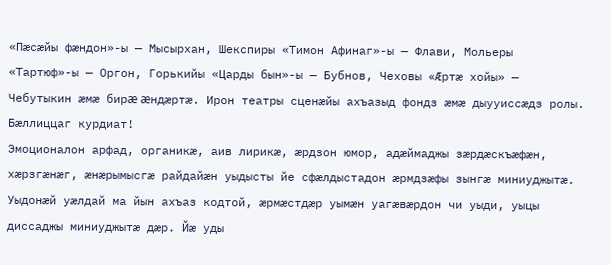«Пæсæйы фæндон»-ы — Мысырхан, Шекспиры «Тимон Афинаг»-ы — Флави, Мольеры «Тартюф»-ы — Оргон, Горькийы «Царды бын»-ы — Бубнов, Чеховы «Æртæ хойы» — Чебутыкин æмæ бирæ æндæртæ. Ирон театры сценæйы ахъазыд фондз æмæ дыууиссæдз ролы. Бæллиццаг курдиат!
Эмоционалон арфад, органикæ, аив лирикæ, æрдзон юмор, адæймаджы зæрдæскъæфæн, хæрзгæнæг, æнæрымысгæ райдайæн уыдысты йе сфæлдыстадон æрмдзæфы зынгæ миниуджытæ. Уыдонæй уæлдай ма йын ахъаз кодтой, æрмæстдæр уымæн уагæвæрдон чи уыди, уыцы диссаджы миниуджытæ дæр. Йæ уды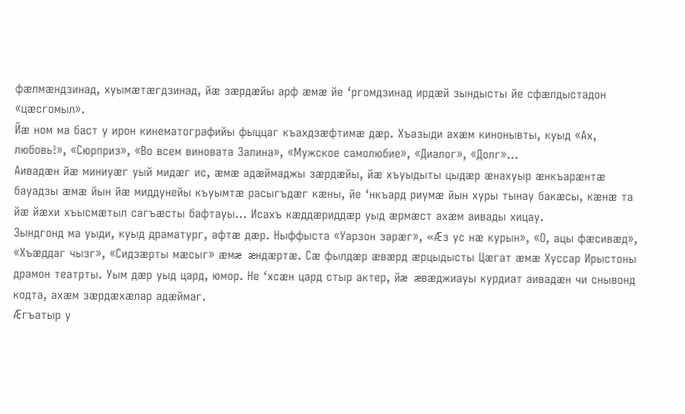фæлмæндзинад, хуымæтæгдзинад, йæ зæрдæйы арф æмæ йе ‘ргомдзинад ирдæй зындысты йе сфæлдыстадон «цæсгомыл».
Йæ ном ма баст у ирон кинематографийы фыццаг къахдзæфтимæ дæр. Хъазыди ахæм кинонывты, куыд «Ах, любовь!», «Сюрприз», «Во всем виновата Залина», «Мужское самолюбие», «Диалог», «Долг»…
Аивадæн йæ миниуæг уый мидæг ис, æмæ адæймаджы зæрдæйы, йæ хъуыдыты цыдæр æнахуыр æнкъарæнтæ бауадзы æмæ йын йæ миддунейы къуымтæ расыгъдæг кæны, йе ‘нкъард риумæ йын хуры тынау бакæсы, кæнæ та йæ йæхи хъысмæтыл сагъæсты бафтауы… Исахъ кæддæриддæр уыд æрмæст ахæм аивады хицау.
Зындгонд ма уыди, куыд драматург, афтæ дæр. Ныффыста «Уарзон зарæг», «Æз ус нæ курын», «О, ацы фæсивæд», «Хъæддаг чызг», «Сидзæрты мæсыг» æмæ æндæртæ. Сæ фылдæр æвæрд æрцыдысты Цæгат æмæ Хуссар Ирыстоны драмон театрты. Уым дæр уыд цард, юмор. Не ‘хсæн цард стыр актер, йæ æвæджиауы курдиат аивадæн чи снывонд кодта, ахæм зæрдæхæлар адæймаг.
Æгъатыр у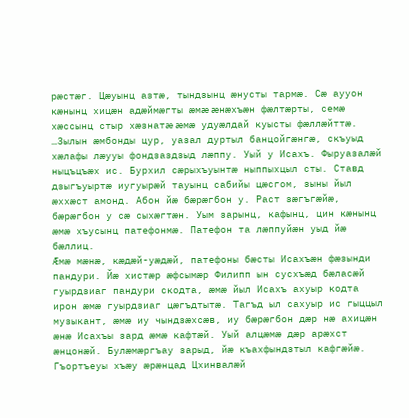рæстæг. Цæуынц азтæ, тындзынц æнусты тармæ. Сæ аууон кæнынц хицæн адæймæгты æмæ æнæхъæн фæлтæрты, семæ хæссынц стыр хæзнатæ æмæ удуæлдай куысты фæллæйттæ.
…Зылын æмбонды цур, уазал дуртыл банцойгæнгæ, скъуыд хæлафы лæууы фондзаздзыд лæппу. Уый у Исахъ. Фыруазалæй ныцъцъæх ис. Бурхил сæрыхъуынтæ ныппыхцыл сты. Ставд дзыгъуыртæ иугуырæй тауынц сабийы цæсгом, зыны йыл æххæст амонд. Абон йæ бæрæгбон у. Раст зæгъгæйæ, бæрæгбон у сæ сыхæгтæн. Уым зарынц, кафынц, цин кæнынц æмæ хъусынц патефонмæ. Патефон та лæппуйæн уыд йæ бæллиц.
Æмæ мæнæ, кæдæй-уæдæй, патефоны бæсты Исахъæн фæзынди пандури. Йæ хистæр æфсымæр Филипп ын сусхъæд бæласæй гуырдзиаг пандури скодта, æмæ йыл Исахъ ахуыр кодта ирон æмæ гуырдзиаг цæгъдтытæ. Тагъд ыл сахуыр ис гыццыл музыкант, æмæ иу чындзæхсæв, иу бæрæгбон дæр нæ ахицæн æнæ Исахъы зард æмæ кафтæй. Уый алцæмæ дæр арæхст æнцонæй. Булæмæргъау зарыд, йæ къахфындзтыл кафгæйæ.
Гъортъеуы хъæу æрæнцад Цхинвалæй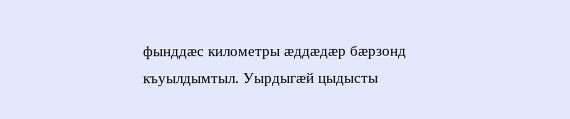фынддæс километры æддæдæр бæрзонд къуылдымтыл. Уырдыгæй цыдысты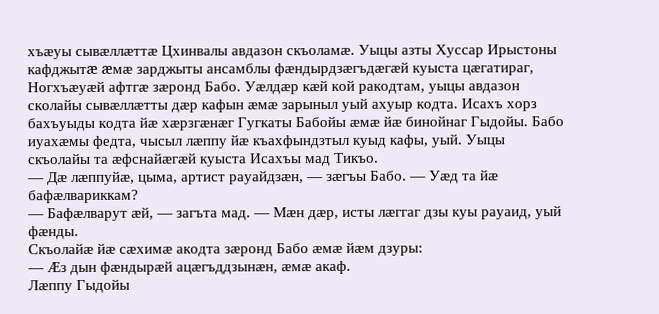хъæуы сывæллæттæ Цхинвалы авдазон скъоламæ. Уыцы азты Хуссар Ирыстоны кафджытæ æмæ зарджыты ансамблы фæндырдзæгъдæгæй куыста цæгатираг, Ногхъæуæй афтгæ зæронд Бабо. Уæлдæр кæй кой ракодтам, уыцы авдазон сколайы сывæллæтты дæр кафын æмæ зарыныл уый ахуыр кодта. Исахъ хорз бахъуыды кодта йæ хæрзгæнæг Гугкаты Бабойы æмæ йæ бинойнаг Гыдойы. Бабо иуахæмы федта, чысыл лæппу йæ къахфындзтыл куыд кафы, уый. Уыцы скъолайы та æфснайæгæй куыста Исахъы мад Тикъо.
— Дæ лæппуйæ, цыма, артист рауайдзæн, — зæгъы Бабо. — Уæд та йæ бафæлвариккам?
— Бафæлварут æй, — загъта мад. — Мæн дæр, исты лæггаг дзы куы рауаид, уый фæнды.
Скъолайæ йæ сæхимæ акодта зæронд Бабо æмæ йæм дзуры:
— Æз дын фæндырæй ацæгъддзынæн, æмæ акаф.
Лæппу Гыдойы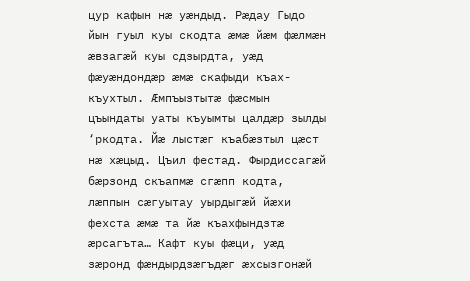цур кафын нæ уæндыд. Рæдау Гыдо йын гуыл куы скодта æмæ йæм фæлмæн æвзагæй куы сдзырдта, уæд фæуæндондæр æмæ скафыди къах-къухтыл. Æмпъызтытæ фæсмын цъындаты уаты къуымты цалдæр зылды ‘ркодта. Йæ лыстæг къабæзтыл цæст нæ хæцыд. Цъил фестад. Фырдиссагæй бæрзонд скъапмæ сгæпп кодта, лæппын сæгуытау уырдыгæй йæхи фехста æмæ та йæ къахфындзтæ æрсагъта… Кафт куы фæци, уæд зæронд фæндырдзæгъдæг æхсызгонæй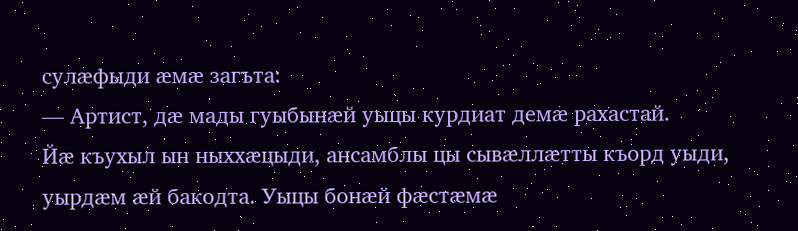сулæфыди æмæ загъта:
— Артист, дæ мады гуыбынæй уыцы курдиат демæ рахастай.
Йæ къухыл ын ныххæцыди, ансамблы цы сывæллæтты къорд уыди, уырдæм æй бакодта. Уыцы бонæй фæстæмæ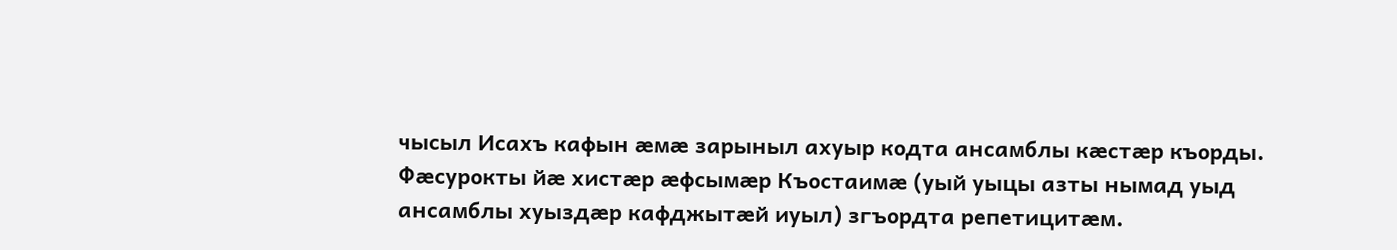чысыл Исахъ кафын æмæ зарыныл ахуыр кодта ансамблы кæстæр къорды. Фæсурокты йæ хистæр æфсымæр Къостаимæ (уый уыцы азты нымад уыд ансамблы хуыздæр кафджытæй иуыл) згъордта репетицитæм.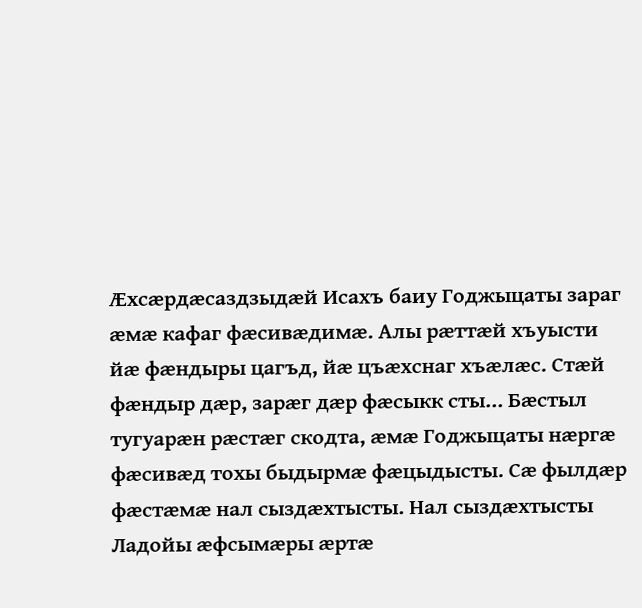Æхсæрдæсаздзыдæй Исахъ баиу Годжыцаты зараг æмæ кафаг фæсивæдимæ. Алы рæттæй хъуысти йæ фæндыры цагъд, йæ цъæхснаг хъæлæс. Стæй фæндыр дæр, зарæг дæр фæсыкк сты… Бæстыл тугуарæн рæстæг скодта, æмæ Годжыцаты нæргæ фæсивæд тохы быдырмæ фæцыдысты. Сæ фылдæр фæстæмæ нал сыздæхтысты. Нал сыздæхтысты Ладойы æфсымæры æртæ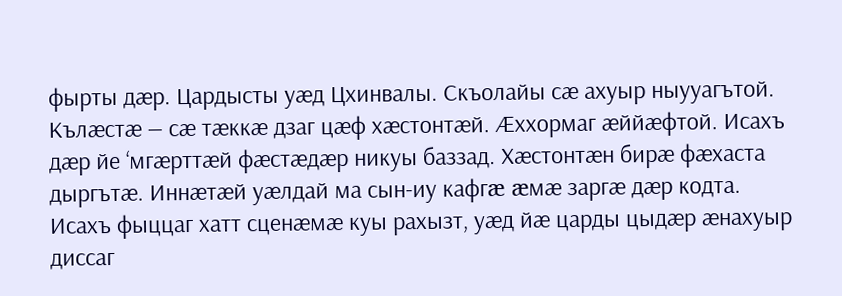фырты дæр. Цардысты уæд Цхинвалы. Скъолайы сæ ахуыр ныууагътой. Кълæстæ — сæ тæккæ дзаг цæф хæстонтæй. Æххормаг æййæфтой. Исахъ дæр йе ‘мгæрттæй фæcтæдæр никуы баззад. Хæстонтæн бирæ фæхаста дыргътæ. Иннæтæй уæлдай ма сын-иу кафгæ æмæ заргæ дæр кодта.
Исахъ фыццаг хатт сценæмæ куы рахызт, уæд йæ царды цыдæр æнахуыр диссаг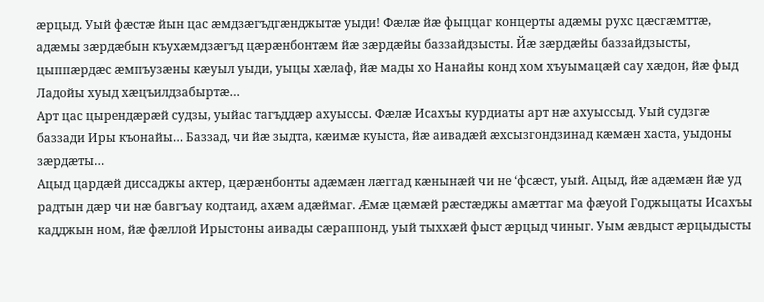æрцыд. Уый фæстæ йын цас æмдзæгъдгæнджытæ уыди! Фæлæ йæ фыццаг концерты адæмы рухс цæсгæмттæ, адæмы зæрдæбын къухæмдзæгъд цæрæнбонтæм йæ зæрдæйы баззайдзысты. Йæ зæрдæйы баззайдзысты, цыппæрдæс æмпъузæны кæуыл уыди, уыцы хæлаф, йæ мады хо Нанайы конд хом хъуымацæй сау хæдон, йæ фыд Ладойы хуыд хæцъилдзабыртæ…
Арт цас цырендæрæй судзы, уыйас тагъддæр ахуыссы. Фæлæ Исахъы курдиаты арт нæ ахуыссыд. Уый судзгæ баззади Иры къонайы… Баззад, чи йæ зыдта, кæимæ куыста, йæ аивадæй æхсызгондзинад кæмæн хаста, уыдоны зæрдæты…
Ацыд цардæй диссаджы актер, цæрæнбонты адæмæн лæггад кæнынæй чи не ‘фсæст, уый. Ацыд, йæ адæмæн йæ уд радтын дæр чи нæ бавгъау кодтаид, ахæм адæймаг. Æмæ цæмæй рæстæджы амæттаг ма фæуой Годжыцаты Исахъы кадджын ном, йæ фæллой Ирыстоны аивады сæраппонд, уый тыххæй фыст æрцыд чиныг. Уым æвдыст æрцыдысты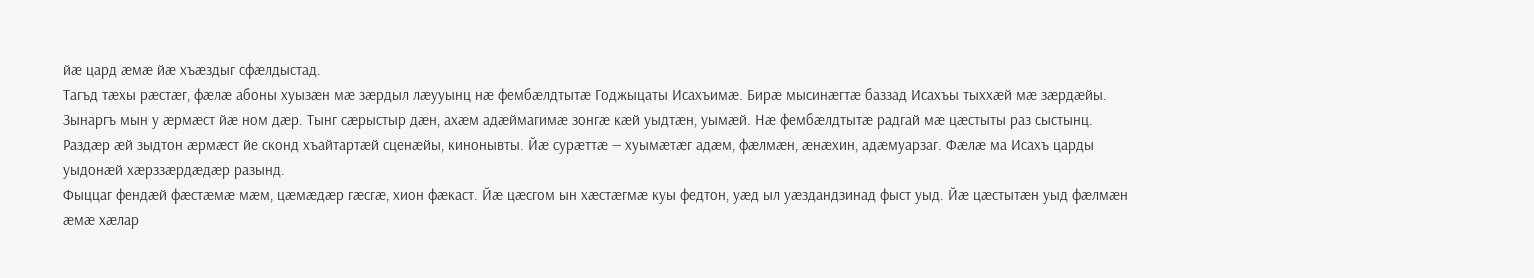йæ цард æмæ йæ хъæздыг сфæлдыстад.
Тагъд тæхы рæстæг, фæлæ абоны хуызæн мæ зæрдыл лæууынц нæ фембæлдтытæ Годжыцаты Исахъимæ. Бирæ мысинæгтæ баззад Исахъы тыххæй мæ зæрдæйы. Зынаргъ мын у æрмæст йæ ном дæр. Тынг сæрыстыр дæн, ахæм адæймагимæ зонгæ кæй уыдтæн, уымæй. Нæ фембæлдтытæ радгай мæ цæстыты раз сыстынц. Раздæр æй зыдтон æрмæст йе сконд хъайтартæй сценæйы, кинонывты. Йæ сурæттæ — хуымæтæг адæм, фæлмæн, æнæхин, адæмуарзаг. Фæлæ ма Исахъ царды уыдонæй хæрззæрдæдæр разынд.
Фыццаг фендæй фæстæмæ мæм, цæмæдæр гæсгæ, хион фæкаст. Йæ цæсгом ын хæстæгмæ куы федтон, уæд ыл уæздандзинад фыст уыд. Йæ цæстытæн уыд фæлмæн æмæ хæлар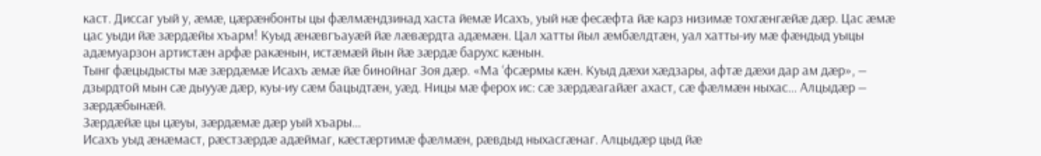каст. Диссаг уый у, æмæ, цæрæнбонты цы фæлмæндзинад хаста йемæ Исахъ, уый нæ фесæфта йæ карз низимæ тохгæнгæйæ дæр. Цас æмæ цас уыди йæ зæрдæйы хъарм! Куыд æнæвгъауæй йæ лæвæрдта адæмæн. Цал хатты йыл æмбæлдтæн, уал хатты-иу мæ фæндыд уыцы адæмуарзон артистæн арфæ ракæнын, истæмæй йын йæ зæрдæ барухс кæнын.
Тынг фæцыдысты мæ зæрдæмæ Исахъ æмæ йæ бинойнаг Зоя дæр. «Ма ‘фсæрмы кæн. Куыд дæхи хæдзары, афтæ дæхи дар ам дæр», — дзырдтой мын сæ дыууæ дæр, куы-иу сæм бацыдтæн, уæд. Ницы мæ ферох ис: сæ зæрдæагайæг ахаст, сæ фæлмæн ныхас… Алцыдæр — зæрдæбынæй.
Зæрдæйæ цы цæуы, зæрдæмæ дæр уый хъары…
Исахъ уыд æнæмаст, рæстзæрдæ адæймаг, кæстæртимæ фæлмæн, рæвдыд ныхасгæнаг. Алцыдæр цыд йæ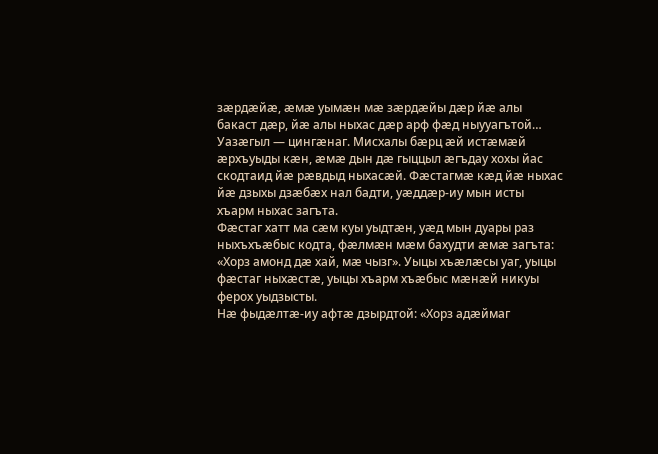зæрдæйæ, æмæ уымæн мæ зæрдæйы дæр йæ алы бакаст дæр, йæ алы ныхас дæр арф фæд ныууагътой… Уазæгыл — цингæнаг. Мисхалы бæрц æй истæмæй æрхъуыды кæн, æмæ дын дæ гыццыл æгъдау хохы йас скодтаид йæ рæвдыд ныхасæй. Фæстагмæ кæд йæ ныхас йæ дзыхы дзæбæх нал бадти, уæддæр-иу мын исты хъарм ныхас загъта.
Фæстаг хатт ма сæм куы уыдтæн, уæд мын дуары раз ныхъхъæбыс кодта, фæлмæн мæм бахудти æмæ загъта: «Хорз амонд дæ хай, мæ чызг». Уыцы хъæлæсы уаг, уыцы фæстаг ныхæстæ, уыцы хъарм хъæбыс мæнæй никуы ферох уыдзысты.
Нæ фыдæлтæ-иу афтæ дзырдтой: «Хорз адæймаг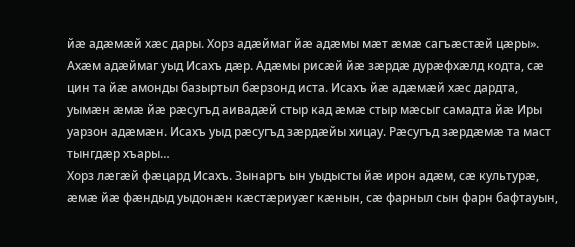йæ адæмæй хæс дары. Хорз адæймаг йæ адæмы мæт æмæ сагъæстæй цæры». Ахæм адæймаг уыд Исахъ дæр. Адæмы рисæй йæ зæрдæ дурæфхæлд кодта, сæ цин та йæ амонды базыртыл бæрзонд иста. Исахъ йæ адæмæй хæс дардта, уымæн æмæ йæ рæсугъд аивадæй стыр кад æмæ стыр мæсыг самадта йæ Иры уарзон адæмæн. Исахъ уыд рæсугъд зæрдæйы хицау. Рæсугъд зæрдæмæ та маст тынгдæр хъары…
Хорз лæгæй фæцард Исахъ. Зынаргъ ын уыдысты йæ ирон адæм, сæ культурæ, æмæ йæ фæндыд уыдонæн кæстæриуæг кæнын, сæ фарныл сын фарн бафтауын,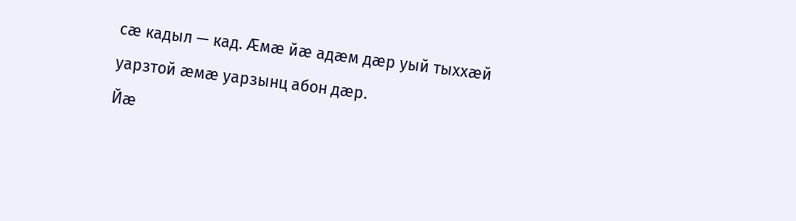сæ кадыл — кад. Æмæ йæ адæм дæр уый тыххæй уарзтой æмæ уарзынц абон дæр.
Йæ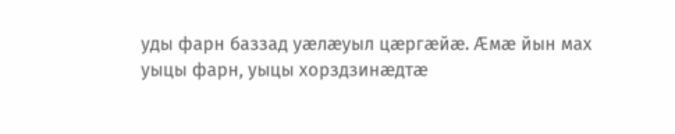уды фарн баззад уæлæуыл цæргæйæ. Æмæ йын мах уыцы фарн, уыцы хорздзинæдтæ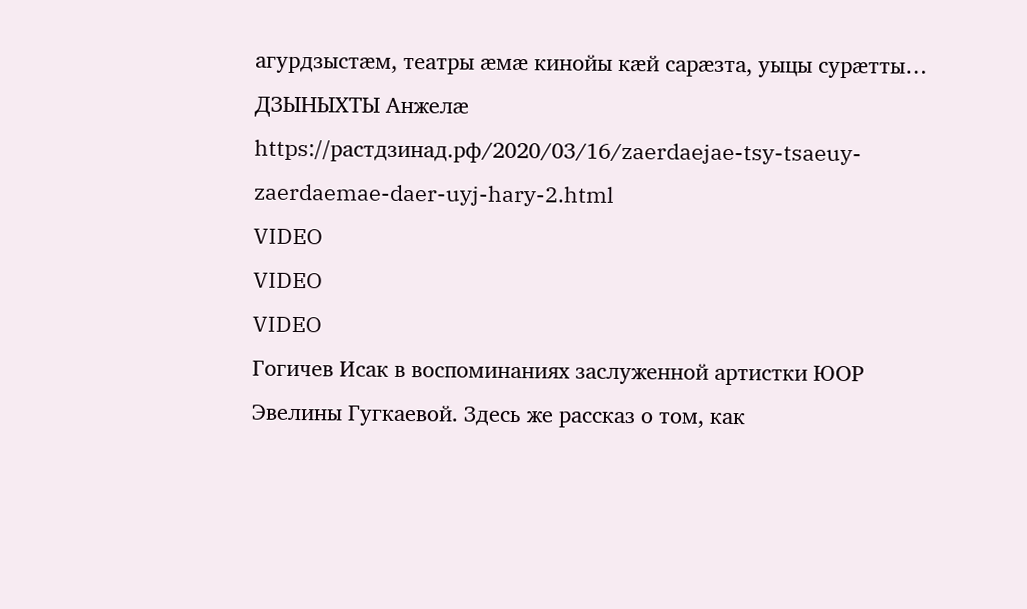агурдзыстæм, театры æмæ кинойы кæй сарæзта, уыцы сурæтты…
ДЗЫНЫХТЫ Анжелæ
https://растдзинад.рф/2020/03/16/zaerdaejae-tsy-tsaeuy-zaerdaemae-daer-uyj-hary-2.html
VIDEO
VIDEO
VIDEO
Гогичев Исак в воспоминаниях заслуженной артистки ЮОР Эвелины Гугкаевой. Здесь же рассказ о том, как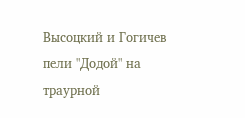Высоцкий и Гогичев пели "Додой" на траурной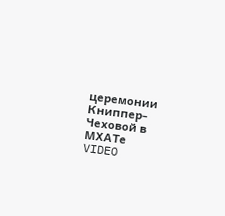церемонии Книппер-Чеховой в МХАТе
VIDEO